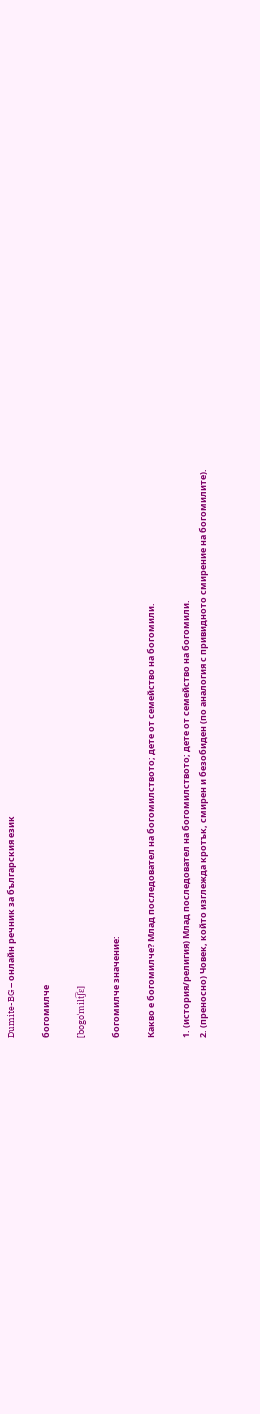Dumite-BG – онлайн речник за българския език

богомилче

[bogoˈmilt͡ʃɛ]

богомилче значение:

Какво е богомилче? Млад последовател на богомилството; дете от семейство на богомили.

1. (история/религия) Млад последовател на богомилството; дете от семейство на богомили.
2. (преносно) Човек, който изглежда кротък, смирен и безобиден (по аналогия с привидното смирение на богомилите).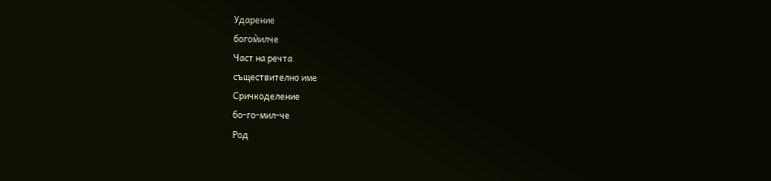Ударение
богом̀илче
Част на речта
съществително име
Сричкоделение
бо-го-мил-че
Род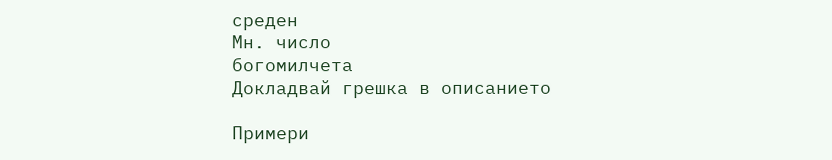среден
Мн. число
богомилчета
Докладвай грешка в описанието

Примери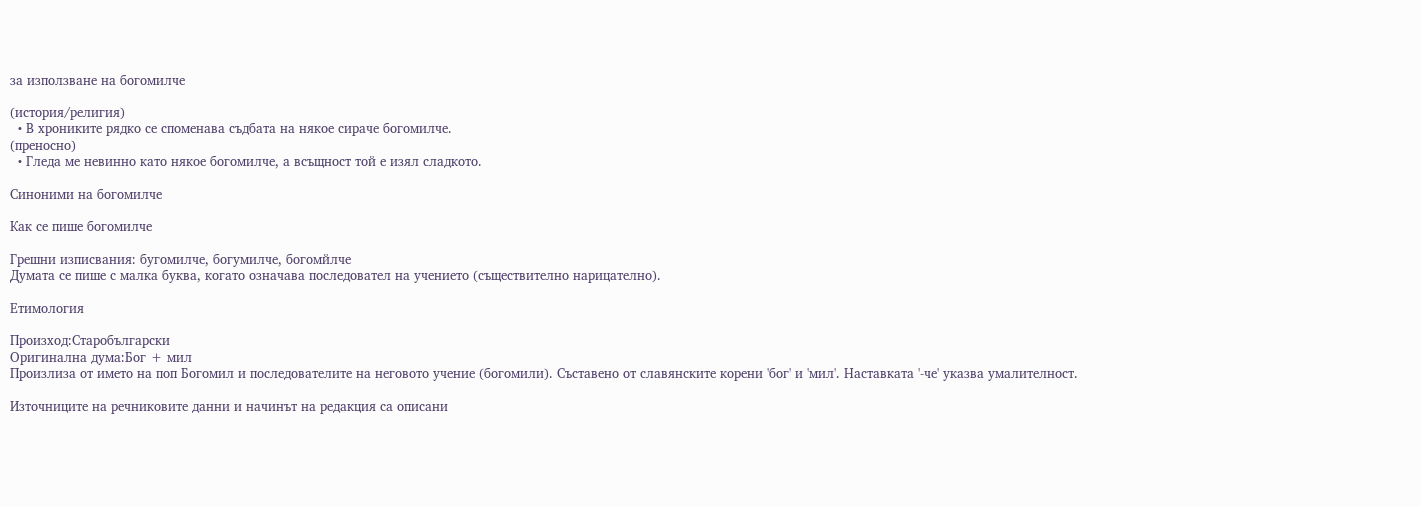за използване на богомилче

(история/религия)
  • В хрониките рядко се споменава съдбата на някое сираче богомилче.
(преносно)
  • Гледа ме невинно като някое богомилче, а всъщност той е изял сладкото.

Синоними на богомилче

Как се пише богомилче

Грешни изписвания: бугомилче, богумилче, богомйлче
Думата се пише с малка буква, когато означава последовател на учението (съществително нарицателно).

Етимология

Произход:Старобългарски
Оригинална дума:Бог + мил
Произлиза от името на поп Богомил и последователите на неговото учение (богомили). Съставено от славянските корени 'бог' и 'мил'. Наставката '-че' указва умалителност.

Източниците на речниковите данни и начинът на редакция са описани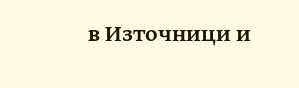в Източници и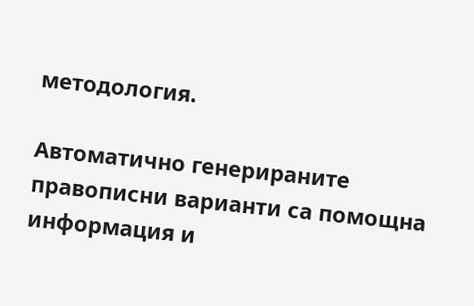методология.

Автоматично генерираните правописни варианти са помощна информация и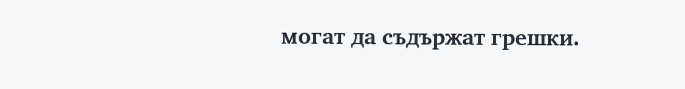могат да съдържат грешки.